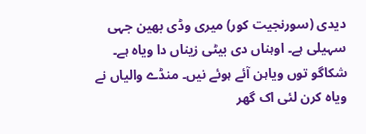دیدی (سورنجیت کور) میری وڈی بھین جہی سہیلی ہے۔ اوہناں دی بیٹی زیناں دا ویاہ ہے۔ شکاگو توں ویاہن آئے ہوئے نیں۔ منڈے والیاں نے ویاہ کرن لئی اک گھر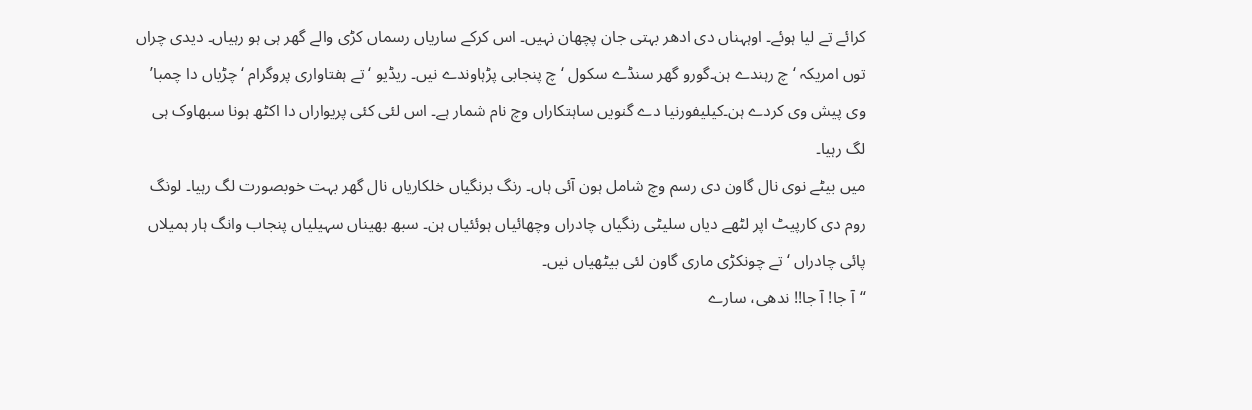کرائے تے لیا ہوئے۔ اوہہناں دی ادھر بہتی جان پچھان نہیں۔ اس کرکے ساریاں رسماں کڑی والے گھر ہی ہو رہیاں۔ دیدی چراں توں امریکہ ‘چ رہندے ہن۔گورو گھر سنڈے سکول ‘چ پنجابی پڑہاوندے نیں۔ ریڈیو ‘تے ہفتاواری پروگرام ‘چڑیاں دا چمبا’ وی پیش وی کردے ہن۔کیلیفورنیا دے گنویں ساہتکاراں وچ نام شمار ہے۔ اس لئی کئی پریواراں دا اکٹھ ہونا سبھاوک ہی لگ رہیا۔
میں بیٹے نوی نال گاون دی رسم وچ شامل ہون آئی ہاں۔ رنگ برنگیاں خلکاریاں نال گھر بہت خوبصورت لگ رہیا۔ لونگ روم دی کارپیٹ اپر لٹھے دیاں سلیٹی رنگیاں چادراں وچھائیاں ہوئئیاں ہن۔ سبھ بھیناں سہیلیاں پنجاب وانگ ہار ہمیلاں پائی چادراں ‘تے چونکڑی ماری گاون لئی بیٹھیاں نیں۔
“آ جا! آ جا!! ندھی، سارے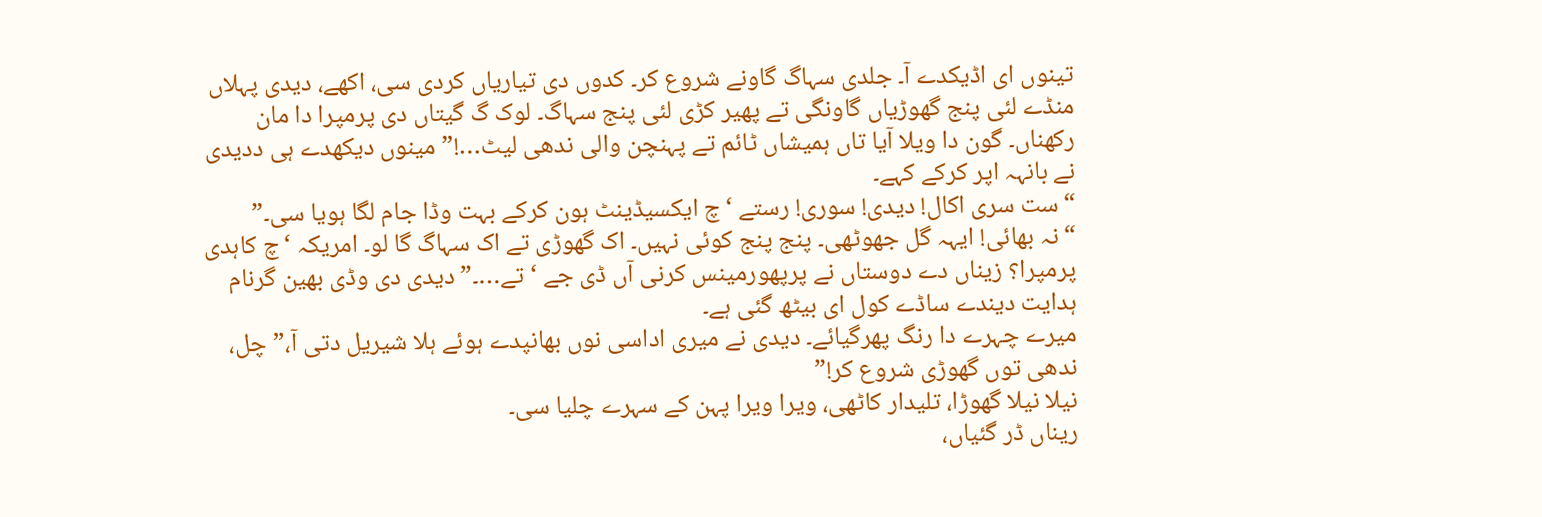تینوں ای اڈیکدے آ۔ جلدی سہاگ گاونے شروع کر۔ کدوں دی تیاریاں کردی سی، اکھے، دیدی پہلاں منڈے لئی پنج گھوڑیاں گاونگی تے پھیر کڑی لئی پنج سہاگ۔ لوک گ گیتاں دی پرمپرا دا مان رکھناں۔ گون دا ویلا آیا تاں ہمیشاں ٹائم تے پہنچن والی ندھی لیٹ…!” مینوں دیکھدے ہی ددیدی نے بانہہ اپر کرکے کہے۔
“ست سری اکال! دیدی! سوری! رستے ‘چ ایکسیڈینٹ ہون کرکے بہت وڈا جام لگا ہویا سی۔”
“نہ بھائی! ایہہ گل جھوٹھی۔ پنج پنج کوئی نہیں۔ اک گھوڑی تے اک سہاگ گا لو۔ امریکہ ‘چ کاہدی پرمپرا؟ زیناں دے دوستاں نے پرپھورمینس کرنی آں ڈی جے ‘تے…۔” دیدی دی وڈی بھین گرنام ہدایت دیندے ساڈے کول ای بیٹھ گئی ہے۔
میرے چہرے دا رنگ پھرگیائے۔ دیدی نے میری اداسی نوں بھانپدے ہوئے ہلا شیریل دتی آ،”چل، ندھی توں گھوڑی شروع کر!”
نیلا نیلا گھوڑا، تلیدار کاٹھی، ویرا ویرا پہن کے سہرے چلیا سی۔
ریناں ڈر گئیاں،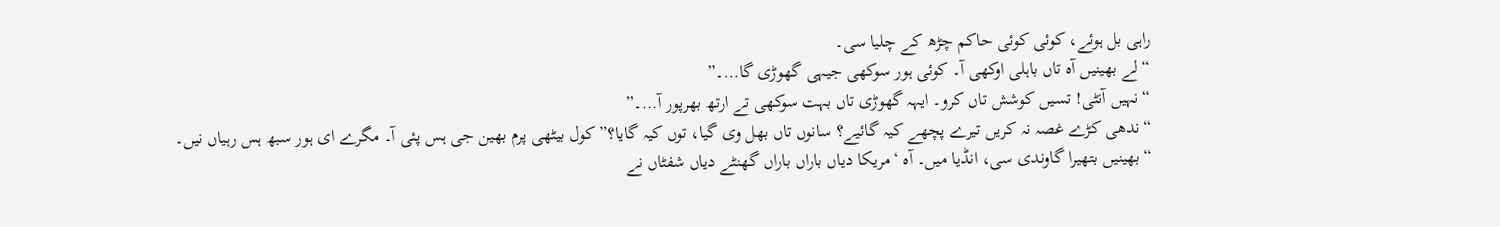راہی بل ہوئے، کوئی کوئی حاکم چڑھ کے چلیا سی۔
“لے بھینیں آہ تاں باہلی اوکھی آ۔ کوئی ہور سوکھی جیہی گھوڑی گا…۔”
“نہیں آنٹی! تسیں کوشش تاں کرو۔ ایہہ گھوڑی تاں بہت سوکھی تے ارتھ بھرپور آ…۔”
“ندھی کڑے غصہ نہ کریں تیرے پچھے کیہ گائیے؟ سانوں تاں بھل وی گیا، توں کیہ گایا؟” کول بیٹھی پرم بھین جی ہس پئی آ۔ مگرے ای ہور سبھ ہس رہیاں نیں۔
“بھینیں بتھیرا گاوندی سی، انڈیا میں۔ آہ ‘مریکا دیاں باراں باراں گھنٹے دیاں شفٹاں نے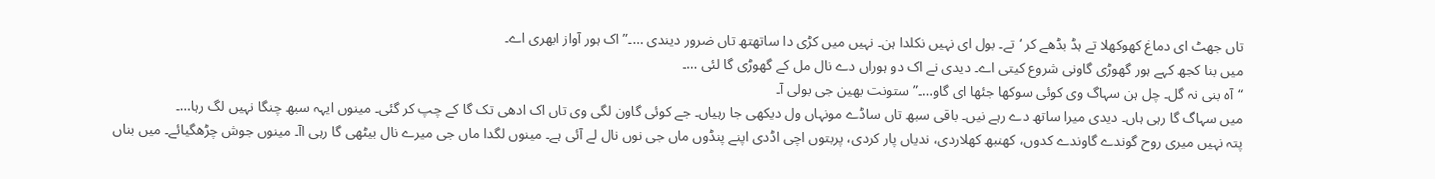تاں جھٹ ای دماغ کھوکھلا تے ہڈ بڈھے کر ‘تے۔ بول ای نہیں نکلدا ہن۔ نہیں میں کڑی دا ساتھتھ تاں ضرور دیندی …۔” اک ہور آواز ابھری اے۔
میں بنا کجھ کہے ہور گھوڑی گاونی شروع کیتی اے۔ دیدی نے اک دو ہوراں دے نال مل کے گھوڑی گا لئی …۔
“آہ بنی نہ گل۔ چل ہن سہاگ وی کوئی سوکھا جئھا ای گاو…۔” ستونت بھین جی بولی آ۔
میں سہاگ گا رہی ہاں۔ دیدی میرا ساتھ دے رہے نیں۔ باقی سبھ تاں ساڈے مونہاں ول دیکھی جا رہیاں۔ جے کوئی گاون لگی وی تاں اک ادھی تک گا کے چپ کر گئی۔ مینوں ایہہ سبھ چنگا نہیں لگ رہا…۔
پتہ نہیں میری روح گوندے گاوندے کدوں، کھنبھ کھلاردی، ندیاں پار کردی، پربتوں اچی اڈدی اپنے پنڈوں ماں جی نوں نال لے آئی ہے۔ مینوں لگدا ماں جی میرے نال بیٹھی گا رہی اآ۔ مینوں جوش چڑھگیائے۔ میں بناں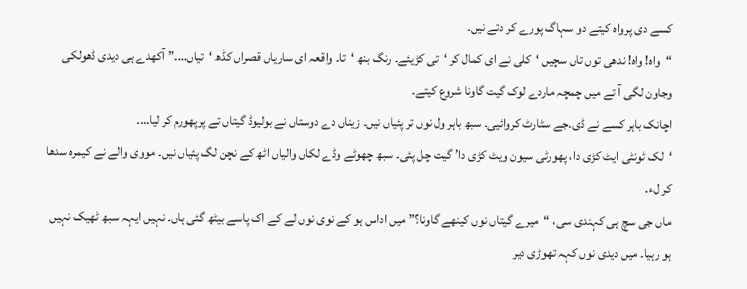کسے دی پرواہ کیتے دو سہاگ پورے کر دتے نیں۔
“واہ! واہ! ندھی توں تاں سچیں ‘کلی نے ای کمال کر ‘تی کڑیئے۔ رنگ بنھ ‘تا۔ واقعہ ای ساریاں قصراں کڈھ ‘تیاں…۔” آکھدے ہی دیدی ڈھولکی وجاون لگی آ تے میں چمچہ ماردے لوک گیت گاونا شروع کیتے۔
اچانک باہر کسے نے ڈی.جے سٹارٹ کروائیی۔ سبھ باہر ول نوں تر پئیاں نیں۔ زیناں دے دوستاں نے بولیوڈ گیتاں تے پرپھورم کر لیا…۔
‘لک ٹونٹی ایٹ کڑی دا، پھورٹی سیون ویٹ کڑی دا’ گیت چل پئی۔ سبھ چھوٹے وڈے لکاں والیاں اٹھ کے نچن لگ پئیاں نیں۔ مووی والے نے کیمرہ سدھا کر لء۔
ماں جی سچ ہی کہندی سی، “میرے گیتاں نوں کینھے گاونا؟” میں اداس ہو کے نوی نوں لے کے اک پاسے بیٹھ گئی ہاں۔ نہیں ایہہ سبھ ٹھیک نہیں ہو رہیا۔ میں دیدی نوں کہہ تھوڑی دیر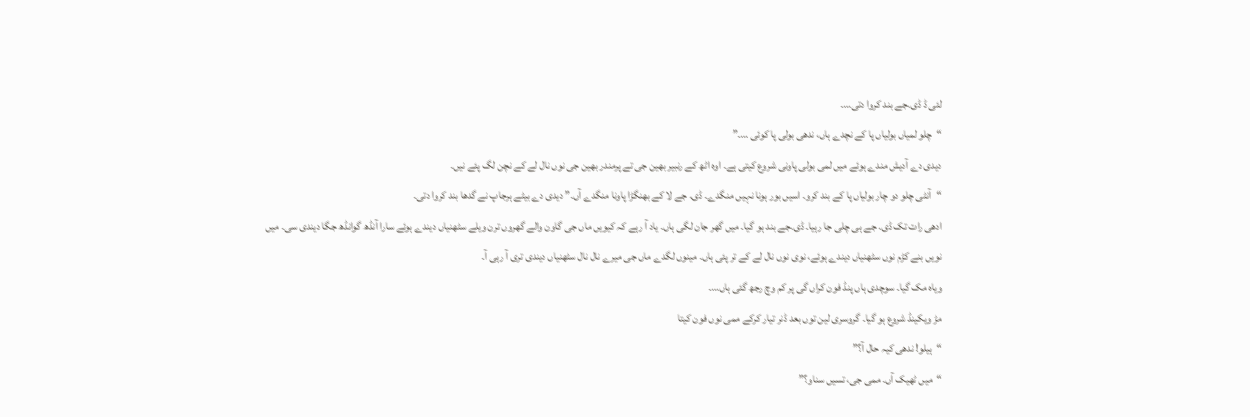لئی ڈ ڈی.جے بند کروا دتی…۔
“چلو لمیاں بولیاں پا کے نچدے ہاں، ندھی بولی پا کوئی …۔”
دیدی دے آدیش مندے ہوئے میں لمی بولی پاونی شروع کیتی ہے۔ اوہ اٹھ کے رنبیر بھین جی تے پرمندر بھین جی نوں نال لے کے نچن لگ پئے نیں۔
“آنٹی چلو دو چار بولیاں پا کے بند کرو۔ اسیں بور ہونا نہیں منگدے۔ ڈی. جے لا کے بھنگڑا پاونا منگدے آں۔” دیدی دے بیٹے ہرجاپ نے گدھا بند کروا دتی۔
ادھی رات تک ڈی. جے ہی چلی جا رہیا۔ ڈی.جے بند ہو گیا۔ میں گھر جان لگی ہاں۔ یاد آ رہے کہ کیویں ماں جی گاون والے گھروں ترن ویلے سٹھنیاں دیندے ہوئے سارا آنڈھ گوانڈھ جگا دیندی سی۔ میں نویں بنے کڑم نوں سٹھنیاں دیندے ہوئے، نوی نوں نال لے کے تر پئی ہاں۔ مینوں لگدے ماں جی میرے نال نال سٹھنیاں دیندی تری آ رہی آ۔
ویاہ مک گیا۔ سوچدی ہاں پنڈ فون کراں گی پر کم وچ رجھ گئی ہاں…۔
مڑ ویکینڈ شروع ہو گیا۔ گروسری لین توں بعد ڈنر تیار کرکے ممی نوں فون کیتا
“ہیلو! ندھی کیہ حال آ؟”
“میں ٹھیک آں۔ ممی جی، تسیں سناو؟”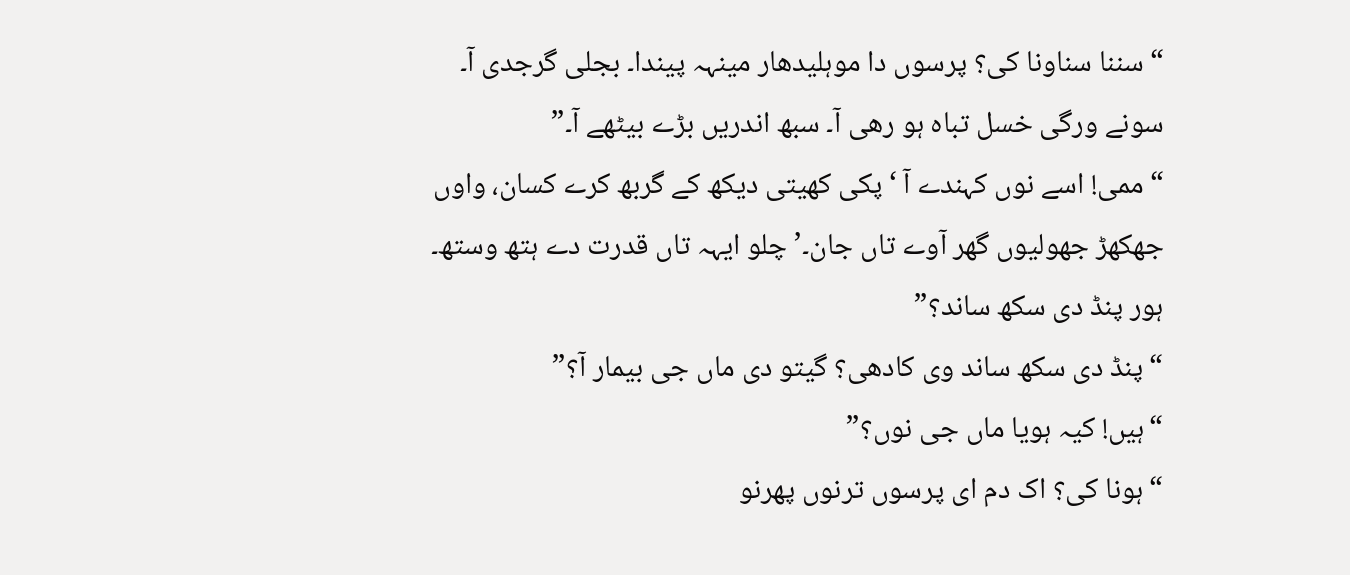“سننا سناونا کی؟ پرسوں دا موہلیدھار مینہہ پیندا۔ بجلی گرجدی آ۔ سونے ورگی خسل تباہ ہو رھی آ۔ سبھ اندریں بڑے بیٹھے آ۔”
“ممی! اسے نوں کہندے آ ‘پکی کھیتی دیکھ کے گربھ کرے کسان، واوں جھکھڑ جھولیوں گھر آوے تاں جان۔’ چلو ایہہ تاں قدرت دے ہتھ وستھ۔ ہور پنڈ دی سکھ ساند؟”
“پنڈ دی سکھ ساند وی کادھی؟ گیتو دی ماں جی بیمار آ؟”
“ہیں! کیہ ہویا ماں جی نوں؟”
“ہونا کی؟ اک دم ای پرسوں ترنوں پھرنو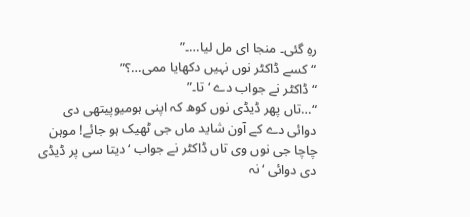رہِ گئی۔ منجا ای مل لیا…۔”
“کسے ڈاکٹر نوں نہیں دکھایا ممی…؟”
“ڈاکٹر نے جواب دے ‘تا۔”
“…تاں پھر ڈیڈی نوں کوھ کہ اپنی ہومیوپیتھی دی دوائی دے کے آون شاید ماں جی ٹھیک ہو جائے! موہن چاچا جی نوں وی تاں ڈاکٹر نے جواب ‘دیتا سی پر ڈیڈی دی دوائی ‘نہ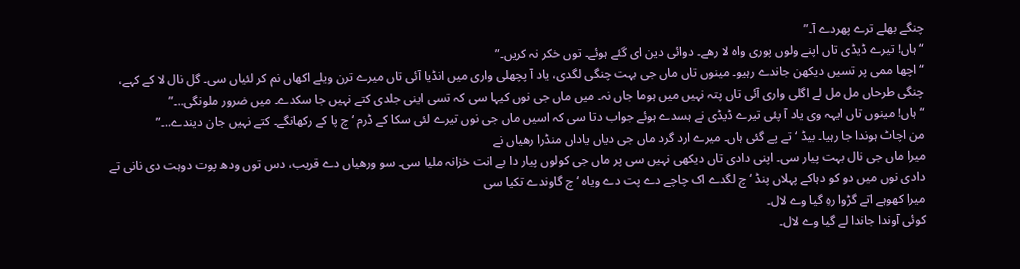چنگے بھلے ترے پھردے آ۔”
“ہاں! تیرے ڈیڈی تاں اپنے ولوں پوری واہ لا رھے۔ دوائی دین ای گئے ہوئے۔ توں خکر نہ کریں۔”
“اچھا ممی پر تسیں دیکھن جاندے رہیو۔ مینوں تاں ماں جی بہت چنگی لگدی، یاد آ پچھلی واری میں انڈیا آئی تاں میرے ترن ویلے اکھاں نم کر لئیاں سی۔ گل نال لا کے کہے، چنگی طرحاں مل مل لے اگلی واری آئی تاں پتہ نہیں میں ہوما جاں نہ۔ میں ماں جی نوں کیہا سی کہ تسی اینی جلدی کتے نہیں جا سکدے۔ میں ضرور ملونگی..۔”
“ہاں! مینوں تاں ایہہ وی یاد آ پئی تیرے ڈیڈی نے ہسدے ہوئے جواب دتا سی کہ اسیں ماں جی نوں تیرے لئی سکا کے ڈرم ‘چ پا کے رکھانگے۔ کتے نہیں جان دیندے..۔”
من اچاٹ ہوندا جا رہیا۔ بیڈ ‘تے پے گئی ہاں۔ میرے ارد گرد ماں جی دیاں یاداں منڈرا رھیاں نے
میرا ماں جی نال بہت پیار سی۔ اپنی دادی تاں دیکھی نہیں سی پر ماں جی کولوں پیار دا بے انت خزانہ ملیا سی۔ سو ورھیاں دے قریب، دس توں ودھ پوت دوہت دی نانی تے دادی نوں میں دو کو دہاکے پہلاں پنڈ ‘چ لگدے اک چاچے دے پت دے ویاہ ‘چ گاوندے تکیا سی
میرا کھوہے اتے گڑوا رہِ گیا وے لال۔
کوئی آوندا جاندا لے گیا وے لال۔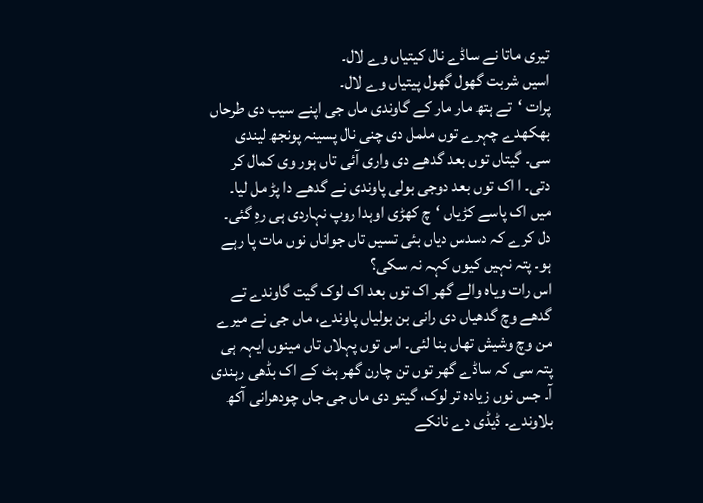تیری ماتا نے ساڈے نال کیتیاں وے لال۔
اسیں شربت گھول گھول پیتیاں وے لال۔
پرات ‘تے ہتھ مار مار کے گاوندی ماں جی اپنے سیب دی طرحاں بھکھدے چہرے توں ململ دی چنی نال پسینہ پونجھ لیندی سی۔ گیتاں توں بعد گدھے دی واری آئی تاں ہور وی کمال کر دتی۔ ا اک توں بعد دوجی بولی پاوندی نے گدھے دا پڑ مل لیا۔ میں اک پاسے کڑیاں ‘چ کھڑی اوہدا روپ نہاردی ہی رہِ گئی۔ دل کرے کہ دسدس دیاں بئی تسیں تاں جواناں نوں مات پا رہے ہو۔ پتہ نہیں کیوں کہہ نہ سکی؟
اس رات ویاہ والے گھر اک توں بعد اک لوک گیت گاوندے تے گدھے وچ گدھیاں دی رانی بن بولیاں پاوندے، ماں جی نے میرے من وچ وشیش تھاں بنا لئی۔ اس توں پہلاں تاں مینوں ایہہ ہی پتہ سی کہ ساڈے گھر توں تن چارن گھر ہٹ کے اک بڈھی رہندی آ۔ جس نوں زیادہ تر لوک، گیتو دی ماں جی جاں چودھرانی آکھ بلاوندے۔ ڈیڈی دے نانکے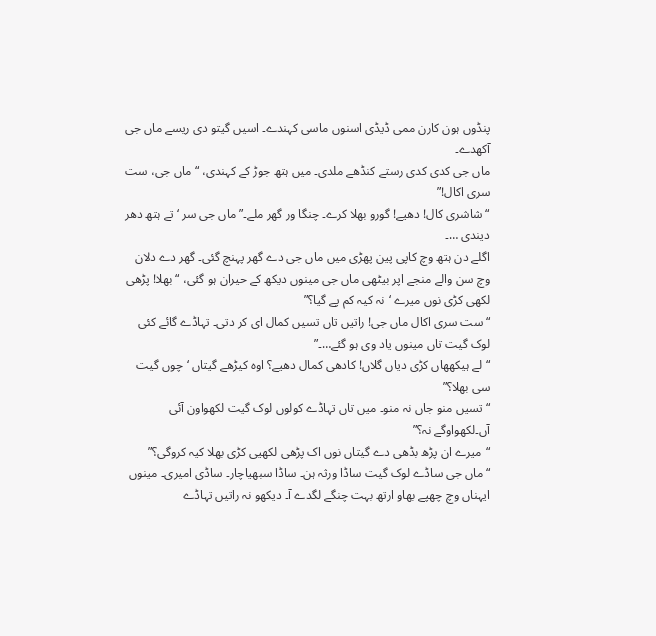پنڈوں ہون کارن ممی ڈیڈی اسنوں ماسی کہندے۔ اسیں گیتو دی ریسے ماں جی آکھدے۔
ماں جی کدی کدی رستے کنڈھے ملدی۔ میں ہتھ جوڑ کے کہندی، “ماں جی، ست سری اکال!”
“شاشری کال! دھیے! گورو بھلا کرے۔ چنگا ور گھر ملے۔” ماں جی سر ‘تے ہتھ دھر دیندی …۔
اگلے دن ہتھ وچ کاپی پین پھڑی میں ماں جی دے گھر پہنچ گئی۔ گھر دے دلان وچ سن والے منجے اپر بیٹھی ماں جی مینوں دیکھ کے حیران ہو گئی، “بھلا! پڑھی لکھی کڑی نوں میرے ‘نہ کیہ کم پے گیا؟”
“ست سری اکال ماں جی! راتیں تاں تسیں کمال ای کر دتی۔ تہاڈے گائے کئی لوک گیت تاں مینوں یاد وی ہو گئے…۔”
“لے ہیکھھاں کڑی دیاں گلاں! کادھی کمال دھیے؟ اوہ کیڑھے گیتاں ‘چوں گیت سی بھلا؟”
“تسیں منو جاں نہ منو۔ میں تاں تہاڈے کولوں لوک گیت لکھواون آئی آں۔لکھواوگے نہ؟”
“میرے ان پڑھ بڈھی دے گیتاں نوں اک پڑھی لکھیی کڑی بھلا کیہ کروگی؟”
“ماں جی ساڈے لوک گیت ساڈا ورثہ ہن۔ ساڈا سبھیاچار۔ ساڈی امیری۔ مینوں ایہناں وچ چھپے بھاو ارتھ بہت چنگے لگدے آ۔ دیکھو نہ راتیں تہاڈے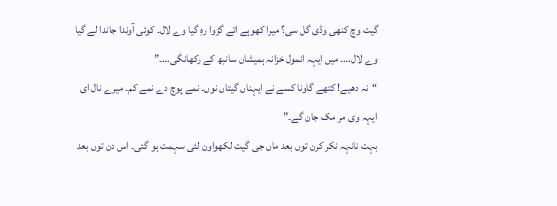گیت وچ کنھی وڈی گل سی؟ میرا کھوہے اتے گڑوا رہِ گیا وے لال۔ کوئی آوندا جاندا لے گیا وے لال…۔ میں ایہہ انمول خزانہ ہمیشاں سانبھ کے رکھانگی…۔”
“نہ دھیے! کتھے گاونا کسے نے ایہناں گیتاں نوں۔ نمے پوچ دے نمے کم۔ میرے نال ای ایہہ وی مر مک جان گے۔”
بہت نانہہ نکر کرن توں بعد ماں جی گیت لکھواون لئی سہمت ہو گئی۔ اس دن توں بعد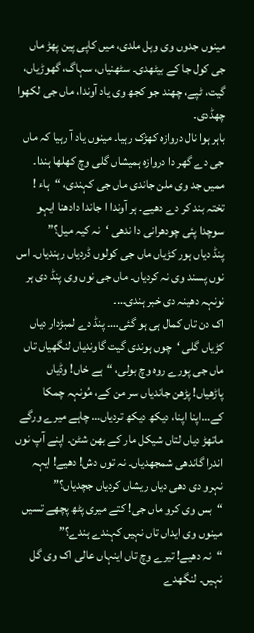مینوں جدوں وی وہل ملدی، میں کاپی پین پھڑ ماں جی کول جا کے بیٹھدی۔ سٹھنیاں، سہاگ، گھوڑیاں، گیت، ٹپے، چھند جو کجھ وی یاد آوندا، ماں جی لکھوا چھڈدی۔
باہر ہوا نال دروازہ کھڑک رہیا۔ مینوں یاد آ رہیا کہ ماں جی دے گھر دا دروازہ ہمیشاں گلی وچ کھلھا ہندا۔ ممیں جد وی ملن جاندی ماں جی کہندی، “ہاء ! تختہ بند کر دے دھیے۔ ہر آوندا ا جاندا دادھنا ایہو سوچدا پئی چودھرانی دا ندھی ‘نہ کیہ میل؟”
پنڈ دیاں ہور کڑیاں ماں جی کولوں ڈردیاں رہندیاں۔ اس نوں پسند وی نہ کردیاں۔ ماں جی نوں وی پنڈ دی ہر نونہہ دھینہ دی خبر ہندی…۔
اک دن تاں کمال ہی ہو گئی…۔ پنڈ دے لمبڑدار دیاں کڑیاں گلی ‘چوں ہوندی گیت گاوندیاں لنگھیاں تاں ماں جی پورے روہ وچ بولی، “ہے خاں! وڈیاں پاڑھیاں! پڑھن جاندیاں سر من کے، مُونہہ چمکا کے…اپنا اپنا، دیکھ دیکھ تردیاں… چاہے میرے ورگے ماتھڑ دیاں لتاں شیکل مار کے بھن شٹن۔ اپنے آپ نوں اندرا گاندھی شمجھدیاں۔ نہ توں دش! دھیے! ایہہ نہرو دی دھی دیاں ریشاں کردیاں جچدیاں؟”
“بس وی کرو ماں جی! کتے میری پٹھ پچھے تسیں مینوں وی ایداں تاں نہیں کہندے ہندے؟”
“نہ دھیے! تیرے وچ تاں اینہاں عالی اک وی گل نہیں۔ لنگھدے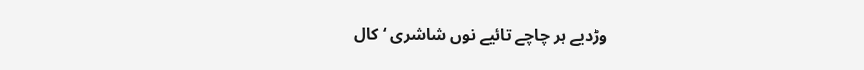وڑدیے ہر چاچے تائیے نوں شاشری ‘کال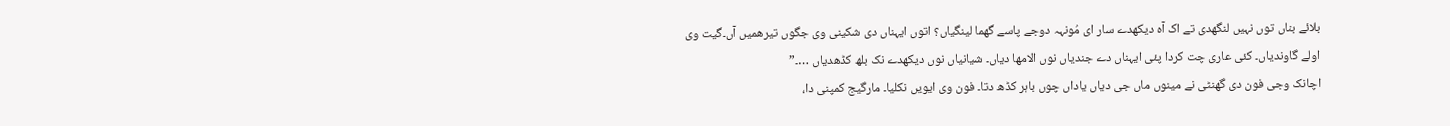بلائے بناں توں نہیں لنگھدی تے اک آہ دیکھدے سار ای مُونہہ دوجے پاسے گھما لینگیاں؟ اتوں ایہناں دی شکینی وی جگوں تیرھمیں آں۔گیت وی اولے گاوندیاں۔ کئی عاری چت کردا پئی ایہناں دے جندیاں نوں الامھا دیاں۔ شیانیاں نوں دیکھدے نک بلھ کڈھدیاں …۔”
اچانک وجی فون دی گھنٹی نے مینوں ماں جی دیاں یاداں چوں باہر کڈھ دتا۔ فون وی ایویں نکلیا۔ مارگیج کمپنی دا،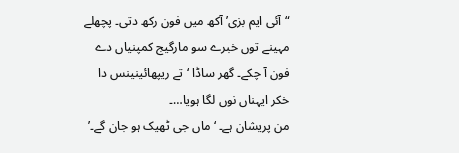“آئی ایم بزی’ آکھ میں فون رکھ دتی۔ پچھلے مہینے توں خبرے سو مارگیج کمپنیاں دے فون آ چکے۔ گھر ساڈا ‘تے ریپھائینینس دا خکر ایہناں نوں لگا ہویا…۔
من پریشان ہے۔ ‘ماں جی ٹھیک ہو جان گے۔’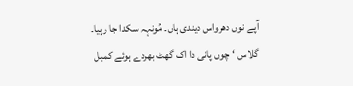آپے نوں دھرواس دیندی ہاں۔ مُونہہ سکدا جا رہیا۔ گلاس ‘چوں پانی دا اک گھٹ بھردے ہوئے کمبل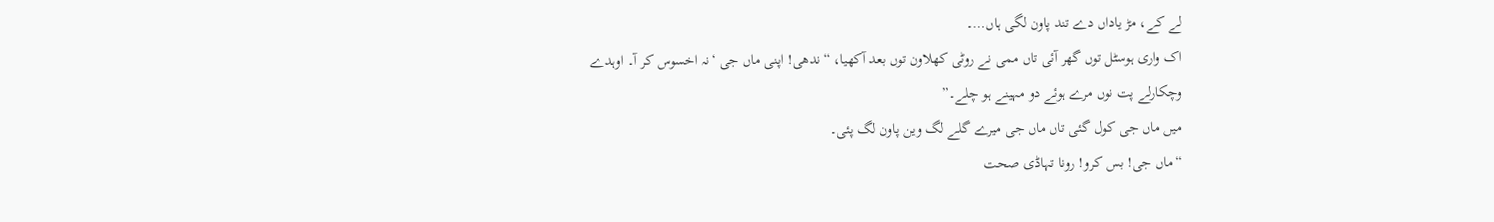لے کے، مڑ یاداں دے تند پاون لگی ہاں…۔
اک واری ہوسٹل توں گھر آئی تاں ممی نے روٹی کھلاون توں بعد آکھیا، “ندھی! اپنی ماں جی ‘نہ اخسوس کر آ۔ اوہدے وچکارلے پت نوں مرے ہوئے دو مہینے ہو چلے۔”
میں ماں جی کول گئی تاں ماں جی میرے گلے لگ وین پاون لگ پئی۔
“ماں جی! بس کرو! رونا تہاڈی صحت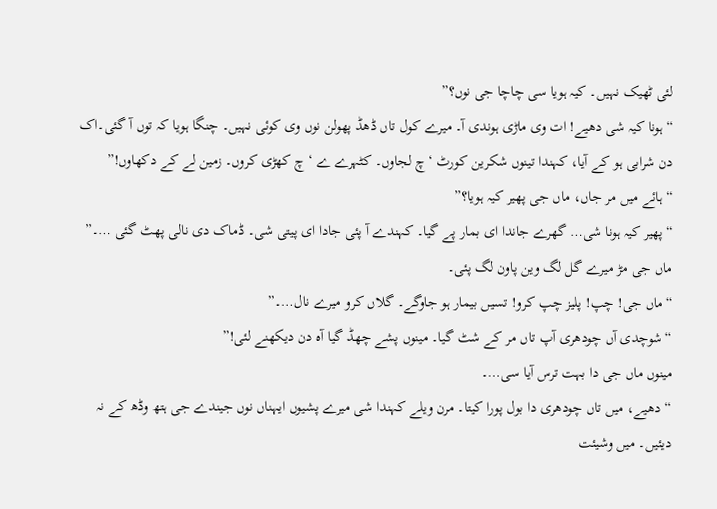لئی ٹھیک نہیں۔ کیہ ہویا سی چاچا جی نوں؟”
“ہونا کیہ شی دھیے! ات وی ماڑی ہوندی آ۔ میرے کول تاں ڈھڈ پھولن نوں وی کوئی نہیں۔ چنگا ہویا کہ توں آ گئی۔اک دن شرابی ہو کے آیا، کہندا تینوں شکرین کورٹ ‘چ لجاوں۔ کٹہرے ے ‘چ کھڑی کروں۔ زمین لے کے دکھاوں!”
“ہائے میں مر جاں، ماں جی پھیر کیہ ہویا؟”
“پھیر کیہ ہونا شی… گھرے جاندا ای بمار پے گیا۔ کہندے آ پئی جادا ای پیتی شی۔ ڈماک دی نالی پھٹ گئی …۔”
ماں جی مڑ میرے گل لگ وین پاون لگ پئی۔
“ماں جی! چپ! پلیز چپ کرو! تسیں بیمار ہو جاوگے۔ گلاں کرو میرے نال…۔”
“شوچدی آں چودھری آپ تاں مر کے شٹ گیا۔ مینوں پشے چھڈ گیا آہ دن دیکھنے لئی!”
مینوں ماں جی دا بہت ترس آیا سی…۔
“دھیے، میں تاں چودھری دا بول پورا کیتا۔ مرن ویلے کہندا شی میرے پشیوں ایہناں نوں جیندے جی ہتھ وڈھ کے نہ دیئیں۔ میں وشیئت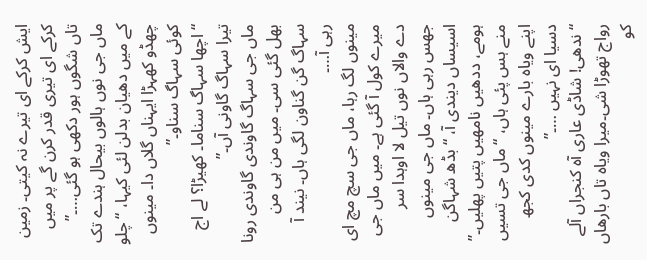ایش کرکے ای تیرے نہ کیتی۔ زمین کرکے ای تیری قدر کرن گے پر میں تاں شگوں ہور دکھی ہو گئی…۔”
ماں جی نوں ہالوں بیحال ہندے تک کے میں دھیان بدلن لئی کیہا، “چلو چھڈو کھہڑا ایہناں گلاں دا۔ مینوں کوئی سہاگ سناو۔”
“اچھا سہاگ سناما۔ کھیڑا؟ لے اج تیرا سہاگ گاونی آں۔”
ماں جی سہاگ گاوندی گاوندی رونا بھل گئی سی۔ میں من ہی من سہاگ گن گناون لگی ہاں۔ نیند آ رہی آ…۔
مینوں لگ رہا، ماں جی سچ مچ ای میرے کول آ گئی ہے۔ میں ماں جی دے والاں نوں تیل لا اوہدا سر جھس رہی ہاں۔ ماں جی مینوں اسیساں دیندی آ، “بڈھ شہاگن ہومے، ددھیں نامھیں پتیں پھلیں۔”
منے ہس پئی ہاں، “ماں جی تسیں اپنے ویاہ بارے مینوں کدی کجھ دسیا ای نہیں …۔”
“ندھی! شاڈی عاری آہ کنجراں آلے رواج تھوڑا شی۔میرا ویاہ تاں بارھاں کو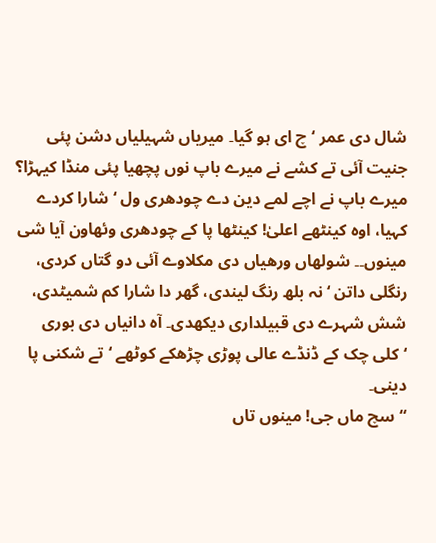شال دی عمر ‘چ ای ہو گیا۔ میریاں شہیلیاں دشن پئی جنیت آئی تے کشے نے میرے باپ نوں پچھیا پئی منڈا کیہڑا؟ میرے باپ نے اچے لمے دین دے چودھری ول ‘شارا کردے کہیا، اوہ کینٹھے اعلیٰ! کینٹھا پا کے چودھری وئھاون آیا شی مینوں۔۔ شولھاں ورھیاں دی مکلاوے آئی دو گتاں کردی، رنگلی داتن ‘نہ بلھ رنگ لیندی، گھر دا شارا کم شمیٹدی، شش شہرے دی قبیلداری دیکھدی۔ آہ دانیاں دی بوری ‘کلی چک کے ڈنڈے عالی پوڑی چڑھکے کوٹھے ‘تے شکنی پا دینی۔
“سچ ماں جی! مینوں تاں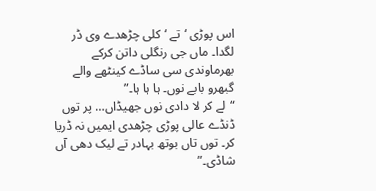اس پوڑی ‘تے ‘کلی چڑھدے وی ڈر لگدا۔ ماں جی رنگلی داتن کرکے بھرماوندی سی ساڈے کینٹھے والے گبھرو بابے نوں۔ ہا ہا ہا۔”
“لے کر لا دادی نوں جھیڈاں… پر توں ڈنڈے عالی پوڑی چڑھدی ایمیں نہ ڈریا کر۔ توں تاں بوتھ بہادر تے لیک دھی آں شاڈی۔”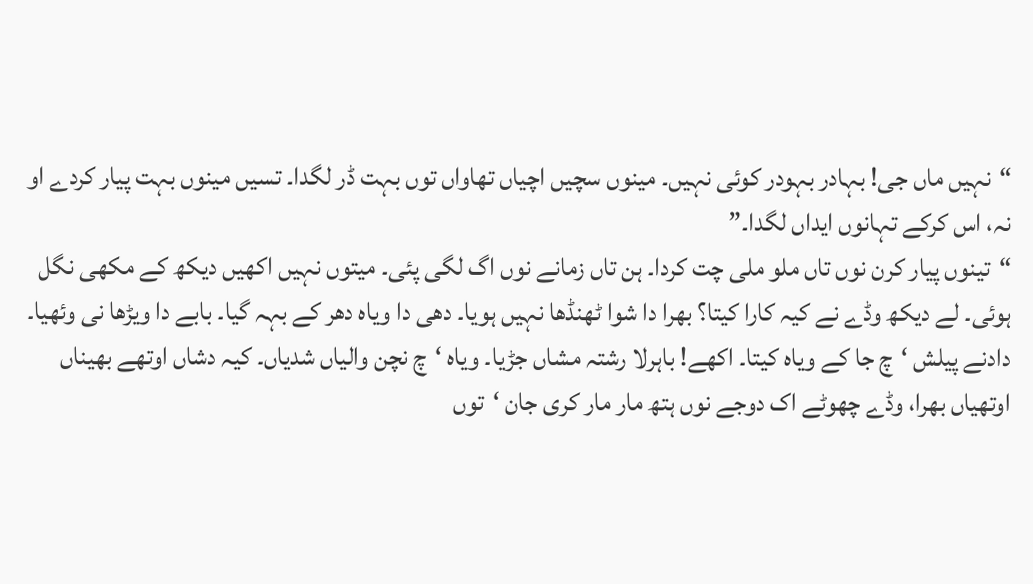“نہیں ماں جی! بہادر بہودر کوئی نہیں۔ مینوں سچیں اچیاں تھاواں توں بہت ڈر لگدا۔ تسیں مینوں بہت پیار کردے او نہ، اس کرکے تہانوں ایداں لگدا۔”
“تینوں پیار کرن نوں تاں ملو ملی چت کردا۔ ہن تاں زمانے نوں اگ لگی پئی۔ میتوں نہیں اکھیں دیکھ کے مکھی نگل ہوئی۔ لے دیکھ وڈے نے کیہ کارا کیتا؟ بھرا دا شوا ٹھنڈھا نہیں ہویا۔ دھی دا ویاہ دھر کے بہہ گیا۔ بابے دا ویڑھا نی وئھیا۔ دادنے پیلش ‘چ جا کے ویاہ کیتا۔ اکھے! باہرلا رشتہ مشاں جڑیا۔ ویاہ ‘چ نچن والیاں شدیاں۔ کیہ دشاں اوتھے بھیناں اوتھیاں بھرا، وڈے چھوٹے اک دوجے نوں ہتھ مار مار کری جان ‘توں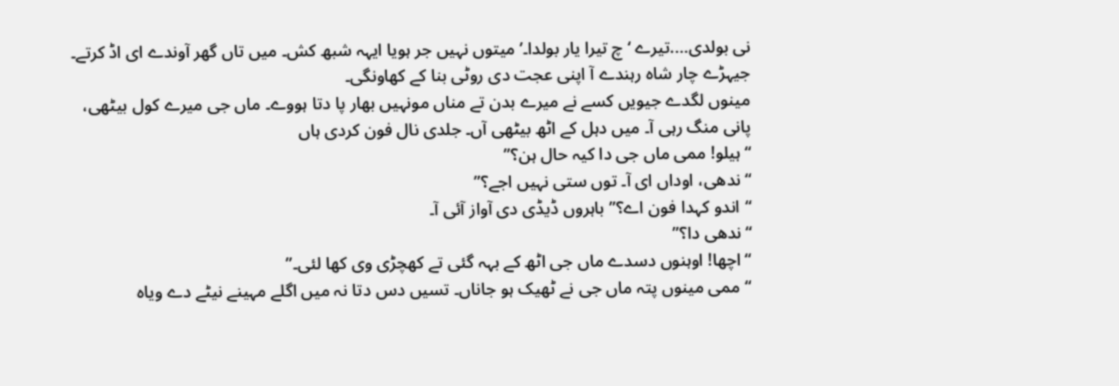نی بولدی….تیرے ‘چ تیرا یار بولدا۔’ میتوں نہیں جر ہویا ایہہ شبھ کش۔ میں تاں گھر آوندے ای اڈ کرتے۔ جیہڑے چار شاہ رہندے آ اپنی عجت دی روٹی بنا کے کھاونگی۔
مینوں لگدے جیویں کسے نے میرے بدن تے مناں مونہیں بھار پا دتا ہووے۔ ماں جی میرے کول بیٹھی، پانی منگ رہی آ۔ میں دہل کے اٹھ بیٹھی آں۔ جلدی نال فون کردی ہاں
“ہیلو! ممی ماں جی دا کیہ حال ہن؟”
“ندھی، اوداں ای آ۔ توں ستی نہیں اجے؟”
“اندو کہدا فون اے؟” باہروں ڈیڈی دی آواز آئی آ۔
“ندھی دا؟”
“اچھا! اوہنوں دسدے ماں جی اٹھ کے بہہ گئی تے کھچڑی وی کھا لئی۔”
“ممی مینوں پتہ ماں جی نے ٹھیک ہو جاناں۔ تسیں دس دتا نہ میں اگلے مہینے نیٹے دے ویاہ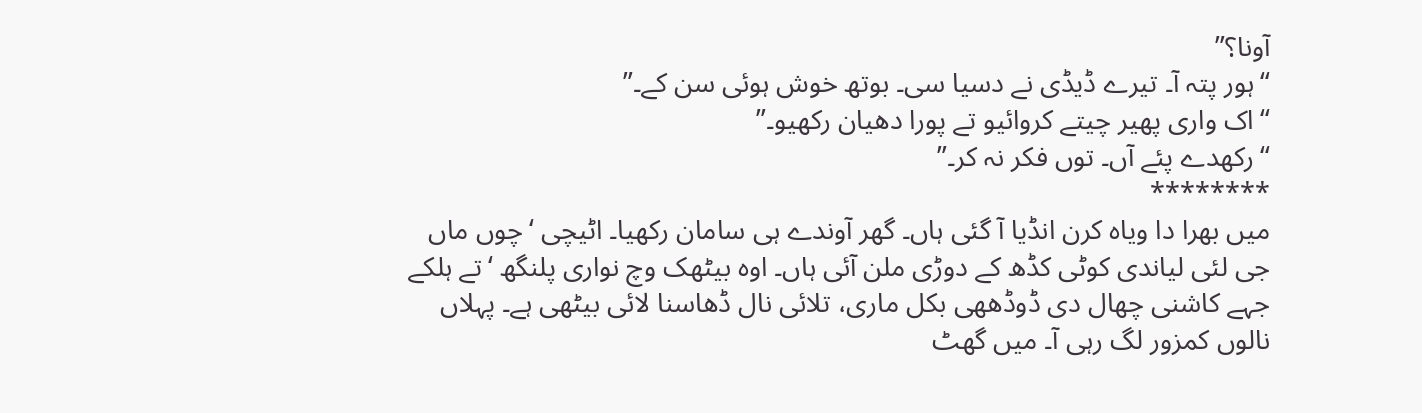آونا؟”
“ہور پتہ آ۔ تیرے ڈیڈی نے دسیا سی۔ بوتھ خوش ہوئی سن کے۔”
“اک واری پھیر چیتے کروائیو تے پورا دھیان رکھیو۔”
“رکھدے پئے آں۔ توں فکر نہ کر۔”
********
میں بھرا دا ویاہ کرن انڈیا آ گئی ہاں۔ گھر آوندے ہی سامان رکھیا۔ اٹیچی ‘چوں ماں جی لئی لیاندی کوٹی کڈھ کے دوڑی ملن آئی ہاں۔ اوہ بیٹھک وچ نواری پلنگھ ‘تے ہلکے جہے کاشنی چھال دی ڈوڈھھی بکل ماری، تلائی نال ڈھاسنا لائی بیٹھی ہے۔ پہلاں نالوں کمزور لگ رہی آ۔ میں گھٹ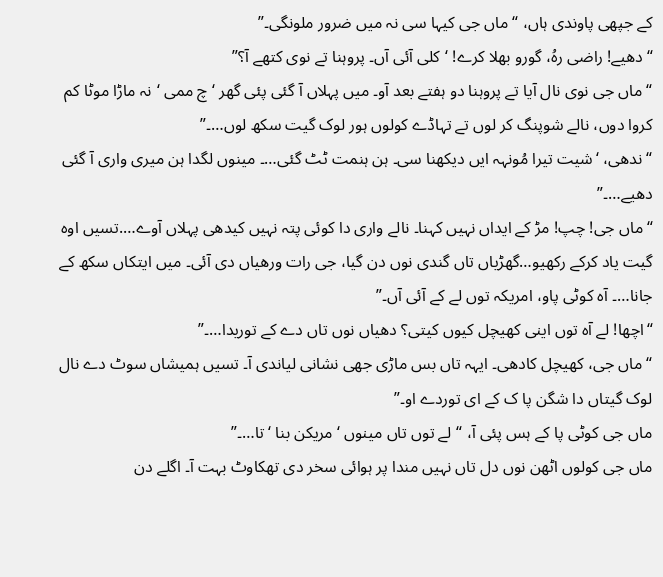کے جپھی پاوندی ہاں، “ماں جی کیہا سی نہ میں ضرور ملونگی۔”
“دھیے! راضی رہُ، گورو بھلا کرے! ‘کلی آئی آں۔ پروہنا تے نوی کتھے آ؟”
“ماں جی نوی نال آیا تے پروہنا دو ہفتے بعد آو۔ میں پہلاں آ گئی پئی گھر ‘چ ممی ‘نہ ماڑا موٹا کم کروا دوں، نالے شوپنگ کر لوں تے تہاڈے کولوں ہور لوک گیت سکھ لوں…۔”
“ندھی، ‘شیت تیرا مُونہہ ایں دیکھنا سی۔ ہن ہنمت ٹٹ گئی…۔ مینوں لگدا ہن میری واری آ گئی دھیے…۔”
“ماں جی! چپ! مڑ کے ایداں نہیں کہنا۔ نالے واری دا کوئی پتہ نہیں کیدھی پہلاں آوے….تسیں اوہ گیت یاد کرکے رکھیو…گھڑیاں تاں گندی نوں دن گیا، جی رات ورھیاں دی آئی۔ میں ایتکاں سکھ کے جانا…۔ آہ کوٹی پاو، امریکہ توں لے کے آئی آں۔”
“اچھا! لے آہ توں اینی کھیچل کیوں کیتی؟ دھیاں نوں تاں دے کے توریدا…۔”
“ماں جی، کھیچل کادھی۔ ایہہ تاں بس ماڑی جھی نشانی لیاندی آ۔ تسیں ہمیشاں سوٹ دے نال لوک گیتاں دا شگن پا ک کے ای توردے او۔”
ماں جی کوٹی پا کے ہس پئی آ، “لے توں تاں مینوں ‘مریکن بنا ‘تا…۔”
ماں جی کولوں اٹھن نوں دل تاں نہیں مندا پر ہوائی سخر دی تھکاوٹ بہت آ۔ اگلے دن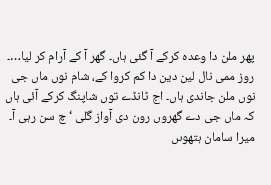پھر ملن دا وعدہ کرکے آ گئی ہاں۔ گھر آ کے آرام کر لیا…۔
روز ممی نال لین دین دا کم کروا کے، شام نوں ماں جی نوں ملن جاندی ہاں۔ اج ٹانڈے توں شاپنگ کرکے آئی ہاں کہ ماں جی دے گھروں رون دی آواز گلی ‘چ سن رہی آ۔ میرا سامان ہتھوںں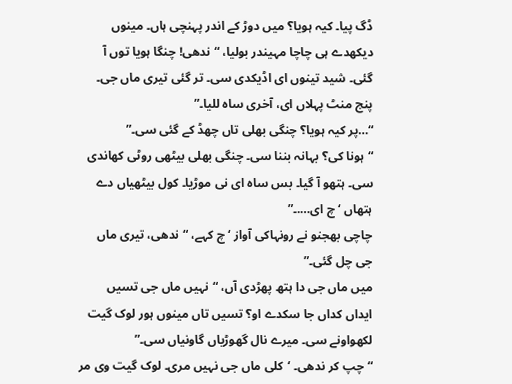ڈگ پیا۔ کیہ ہویا؟ میں دوڑ کے اندر پہنچی ہاں۔ مینوں دیکھدے ہی چاچا مہیندر بولیا، “ندھی! چنگا ہویا توں آ گئی۔ شید تینوں ای اڈیکدی سی۔ تر گئی تیری ماں جی۔ پنج منٹ پہلاں ای، آخری ساہ للیا۔”
“…پر کیہ ہویا؟ چنگی بھلی تاں چھڈ کے گئی سی۔”
“ہونا کی؟ بہانہ بننا سی۔ چنگی بھلی بیٹھی روٹی کھاندی سی۔ ہتھو آ گیا۔ بس ساہ ای نی موڑیا۔ کول بیٹھیاں دے ہتھاں ‘چ ای….۔”
چاچی بھجنو نے رونہاکی آواز ‘چ کہے، “ندھی، تیری ماں جی چل گئی۔”
میں ماں جی دا ہتھ پھڑدی آں، “نہیں ماں جی تسیں ایداں کداں جا سکدے او؟ تسیں تاں مینوں ہور لوک گیت لکھواونے سی۔ میرے نال گھوڑیاں گاونیاں سی۔”
“چپ کر ندھی۔ ‘کلی ماں جی نہیں مری۔ لوک گیت وی مر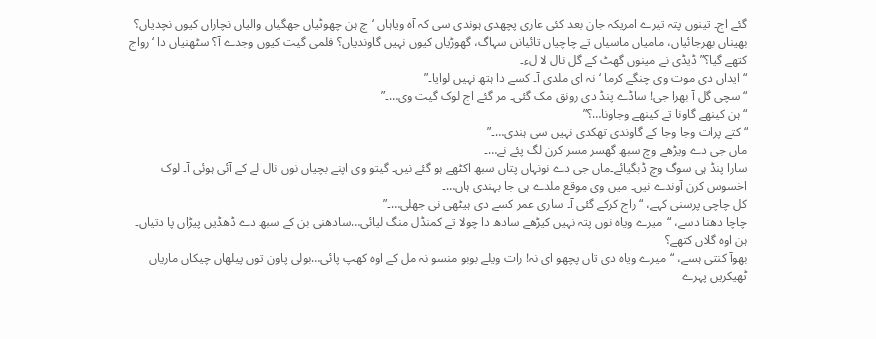گئے اج۔ تینوں پتہ تیرے امریکہ جان بعد کئی عاری پچھدی ہوندی سی کہ آہ ویاہاں ‘چ ہن چھوٹیاں جھگیاں والیاں نچاراں کیوں نچدیاں؟ بھیناں بھرجائیاں، مامیاں ماسیاں تے چاچیاں تائیانں سہاگ، گھوڑیاں کیوں نہیں گاوندیاں؟ فلمی گیت کیوں وجدے آ؟ سٹھنیاں دا ‘رواج کتھے گیا؟” ڈیڈی نے مینوں گھٹ کے گل نال لا لء۔
“ایداں دی موت وی چنگے کرما ‘نہ ای ملدی آ۔ کسے دا ہتھ نہیں لوایا۔”
“سچی گل آ بھرا جی! ساڈے پنڈ دی رونق مک گئی۔ مر گئے اج لوک گیت وی…۔”
“ہن کینھے گاونا تے کینھے وجاونا…؟”
“کتے پرات وجا وجا کے گاوندی تھکدی نہیں سی ہندی…۔”
ماں جی دے ویڑھے وچ سبھ گھسر مسر کرن لگ پئے نے…۔
سارا پنڈ ہی سوگ وچ ڈبگیائے۔ماں جی دے نونہاں پتاں سبھ اکٹھے ہو گئے نیں۔ گیتو وی اپنے بچیاں نوں نال لے کے آئی ہوئی آ۔ لوک اخسوس کرن آوندے نیں۔ میں وی موقع ملدے ہی جا بہندی ہاں…۔
کل چاچی پرسنی کہے، “راج کرکے گئی آ۔ ساری عمر کسے دی ہیٹھی نی جھلی…۔”
چاچا دھنا دسے، “میرے ویاہ نوں پتہ نہیں کیڑھے سادھ دا چولا تے کمنڈل منگ لیائی…سادھنی بن کے سبھ دے ڈھڈیں پیڑاں پا دتیاں۔ ہن اوہ گلاں کتھے؟
بھوآ کنتی ہسے، “میرے ویاہ دی تاں پچھو ای نہ! رات ویلے بوبو منسو نہ مل کے اوہ کھپ پائی…بولی پاون توں پیلھاں چیکاں ماریاں ٹھیکریں پہرے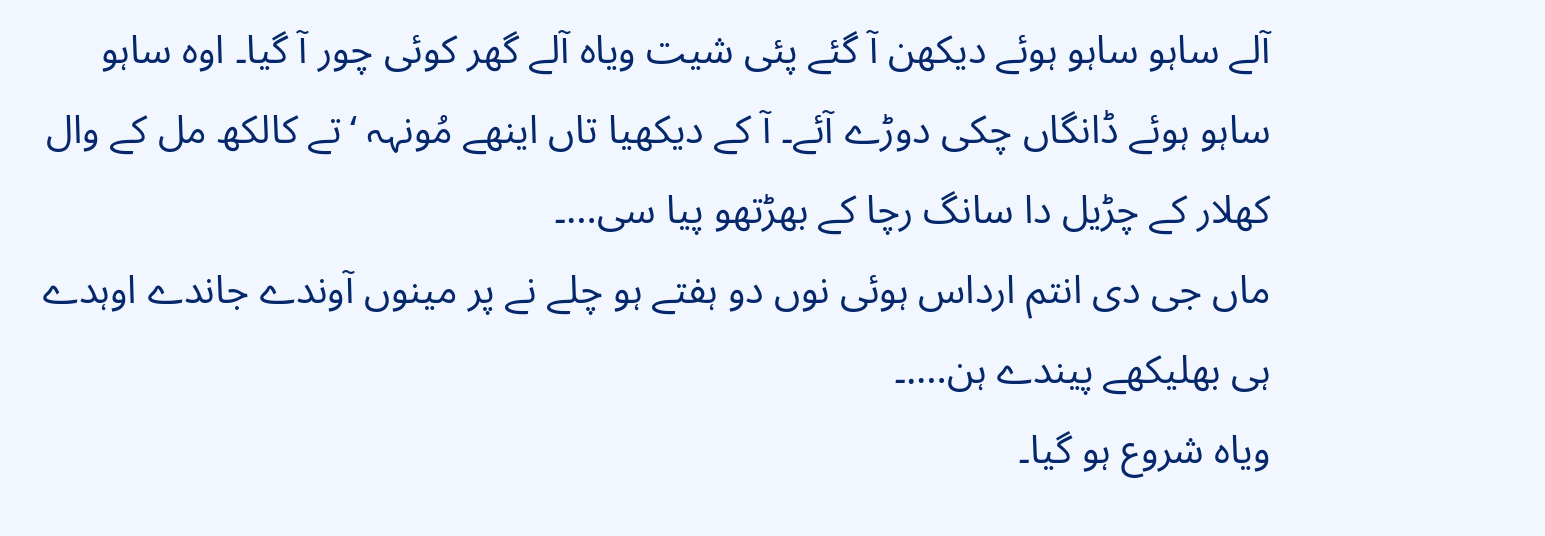آلے ساہو ساہو ہوئے دیکھن آ گئے پئی شیت ویاہ آلے گھر کوئی چور آ گیا۔ اوہ ساہو ساہو ہوئے ڈانگاں چکی دوڑے آئے۔ آ کے دیکھیا تاں اینھے مُونہہ ‘تے کالکھ مل کے وال کھلار کے چڑیل دا سانگ رچا کے بھڑتھو پیا سی…۔
ماں جی دی انتم ارداس ہوئی نوں دو ہفتے ہو چلے نے پر مینوں آوندے جاندے اوہدے ہی بھلیکھے پیندے ہن….۔
ویاہ شروع ہو گیا۔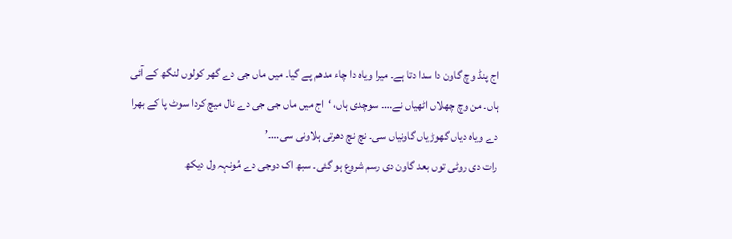اج پنڈ وچ گاون دا سدا دتا ہے۔ میرا ویاہ دا چاء مدھم پے گیا۔ میں ماں جی دے گھر کولوں لنگھ کے آئی ہاں۔ من وچ چھلاں اٹھیاں نے…۔ سوچدی ہاں، ‘اج میں ماں جی جی دے نال میچ کردا سوٹ پا کے بھرا دے ویاہ دیاں گھوڑیاں گاونیاں سی۔ نچ نچ دھرتی ہلاونی سی…۔’
رات دی روٹی توں بعد گاون دی رسم شروع ہو گئی۔ سبھ اک دوجی دے مُونہہ ول دیکھ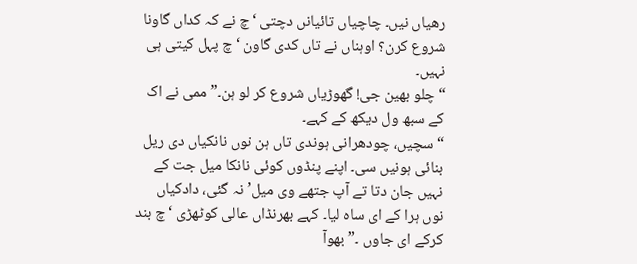رھیاں نیں۔ چاچیاں تائیانں دچتی ‘چ نے کہ کداں گاونا شروع کرن؟ اوہناں نے تاں کدی گاون ‘چ پہل کیتی ہی نہیں۔
“چلو بھین جی! گھوڑیاں شروع کر لو ہن۔” ممی نے اک کے سبھ ول دیکھ کے کہے۔
“سچیں، چودھرانی ہوندی تاں ہن نوں نانکیاں دی ریل بنائی ہونیں سی۔ اپنے پنڈوں کوئی نانکا میل جت کے نہیں جان دتا تے آپ جتھے وی میل’ نہ گئی، دادکیاں نوں ہرا کے ای ساہ لیا۔ کہے بھرنڈاں عالی کوٹھڑی ‘چ بند کرکے ای جاوں ۔” بھوآ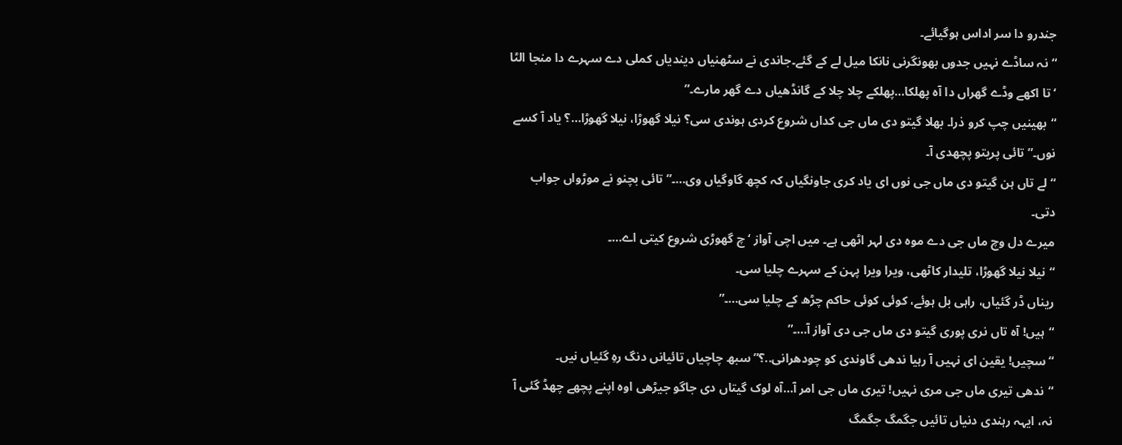جندرو دا سر اداس ہوگیائے۔
“نہ ساڈے نہیں جدوں بھونگرنی نانکا میل لے کے گئے۔جاندی نے سٹھنیاں دیندیاں کملی دے سہرے دا منجا الٹا ‘تا اکھے وڈے گھراں دا آہ پھلکا…پھلکے چلا چلا کے گانڈھیاں دے گھر مارے۔”
“بھینیں چپ کرو ذرا۔ بھلا گیتو دی ماں جی کداں شروع کردی ہوندی سی؟ نیلا گھوڑا، نیلا گھوڑا…؟ یاد آ کسے نوں۔” تائی پریتو پچھدی آ۔
“لے تاں ہن گیتو دی ماں جی نوں ای یاد کری جاونگیاں کہ کچھ گاوگیاں وی…۔” تائی بچنو نے موڑواں جواب دتی۔
میرے دل وچ ماں جی دے موہ دی لہر اٹھی ہے۔ میں اچی آواز ‘چ گھوڑی شروع کیتی اے…۔
“نیلا نیلا گھوڑا، تلیدار کاٹھی، ویرا ویرا پہن کے سہرے چلیا سی۔
ریناں ڈر گئیاں، راہی بل ہوئے، کوئی کوئی حاکم چڑھ کے چلیا سی…۔”
“ہیں! آہ تاں نری پوری گیتو دی ماں جی دی آواز آ…۔”
“سچیں! یقین ای نہیں آ رہیا ندھی گاوندی کو چودھرانی..؟” سبھ چاچیاں تائیانں دنگ رہِ گئیاں نیں۔
“ندھی تیری ماں جی مری نہیں! تیری ماں جی امر آ…آہ لوک گیتاں دی جاگو جیڑھی اوہ اپنے پچھے چھڈ گئی آ نہ، ایہہ رہندی دنیاں تائیں جگمگ جگمگ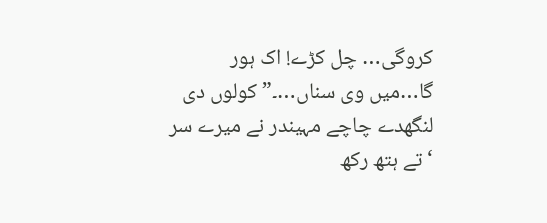کروگی… چل کڑے! اک ہور گا…میں وی سناں…۔” کولوں دی لنگھدے چاچے مہیندر نے میرے سر ‘تے ہتھ رکھ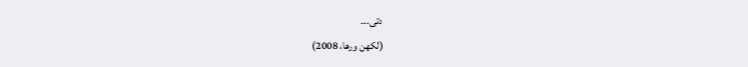دتی..۔
(لکھن ورھا، 2008)